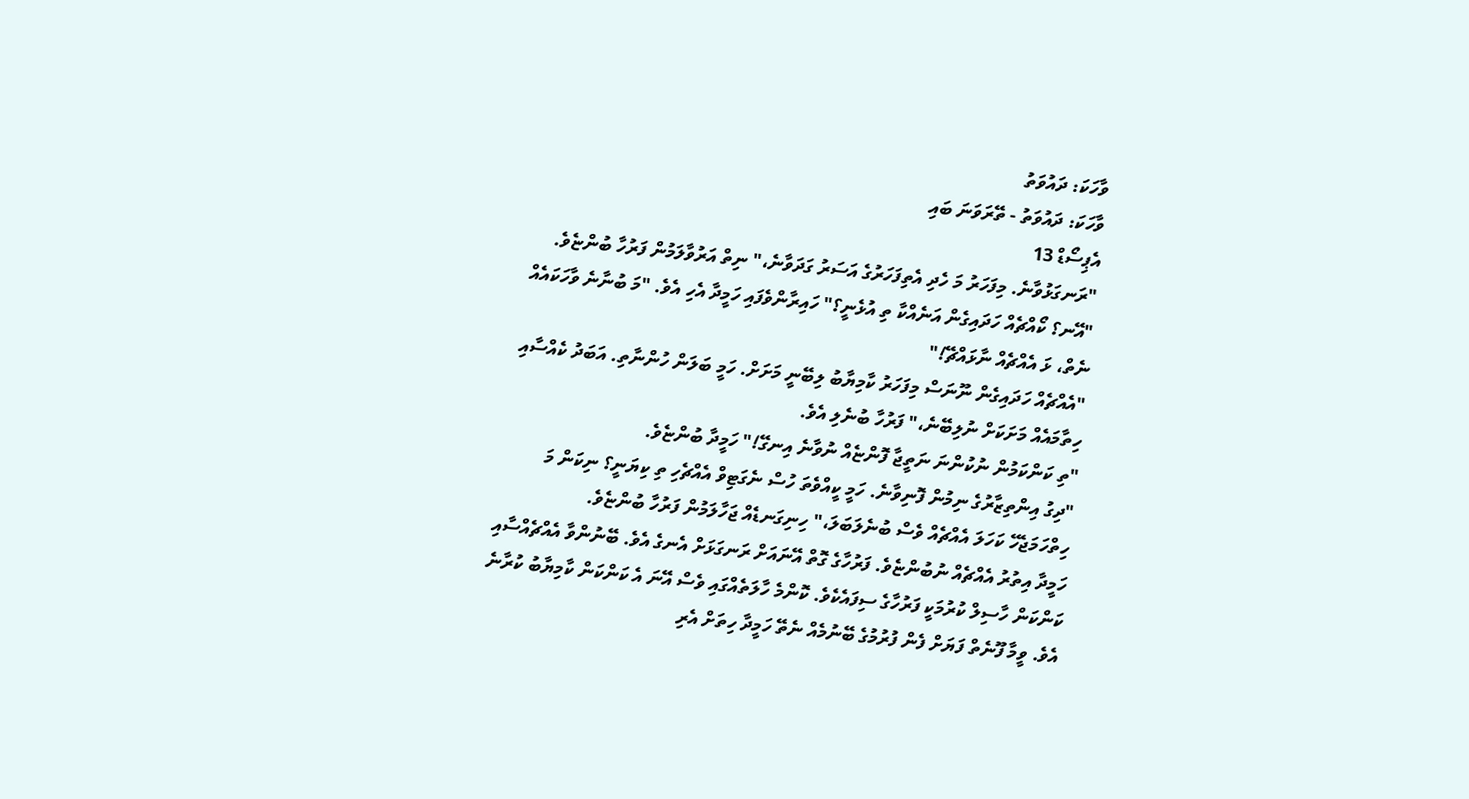ވާހަކަ: ދައުވަތު
ވާހަކަ: ދައުވަތު - ތޭރަވަނަ ބައި
އެޕިސޯޑް 13
"ރަނގަޅުވާނެ. މިފަހަރު މަ ހެދި އެތިފަހަރުގެ އަސަރު ގަދަވާނެ،" ނިތް އަރުވާލަމުން ފަރުހާ ބުންޏެވެ.
"އޭނ؟ ކޯއްޗެއް ހަދައިގެން އަނެއްކާ ތި އުޅެނީ؟" ހައިރާންވެފައި ހަމީދާ އެހި އެވެ. "މަ ބުނާނެ ވާހަކައެއް ނެތް، ޅަ އެއްޗެއް ނާޅައްޗޭ!"
"އެއްޗެއް ހަދައިގެން ނޫނަސް މިފަހަރު ކާމިޔާބު ލިބޭނީ މަށަށް. ހަމީ ބަލަން ހުންނާތި. އަބަދު ކެއްސާއި ހިތާމައެއް މަށަކަށް ނުލިބޭނެ،" ފަރުހާ ބުނެލި އެވެ.
"ތި ކަންކަމުން ނުކުންނަ ނަތީޖާ ފޮންޏެއް ނުވާނެ އިނގޭ!" ހަމީދާ ބުންޏެވެ.
"ދިގު އިންތިޒާރުގެ ނިމުން ފޮނިވާނެ. ހަމީ ކީއްވެތަ ހުސް ނެގަޓިވް އެއްޗެހި ތި ކިޔަނީ؟ ނިކަން މަ ހިތްހަމަޖެހޭ ކަހަލަ އެއްޗެއް ވެސް ބުނެލަބަލަ،" ހިނިގަނޑެއް ޖަހާލަމުން ފަރުހާ ބުންޏެވެ.
ހަމީދާ އިތުރު އެއްޗެއް ނުބުންޏެވެ. ފަރުހާގެ ގޮތް އޭނައަށް ރަނގަޅަށް އެނގެ އެވެ. ބޭނުންވާ އެއްޗެއްސާއި ކަންކަން ހާސިލް ކުރުމަކީ ފަރުހާގެ ސިފައެކެވެ. ކޮންމެ ހާލަތެއްގައި ވެސް އޭނަ އެ ކަންކަން ކާމިޔާބު ކުރާނެ އެވެ. ވީމާ ފޫނެތް ފަޔަށް ފެން ފުރުމުގެ ބޭނުމެއް ނެތޭ ހަމީދާ ހިތަށް އެރި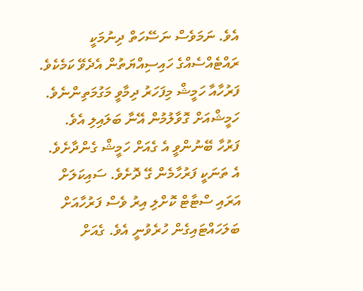އެވެ. ނަމަވެސް ނަސޭހަތް ދިނުމަކީ ރައްޓެއްސެއްގެ ހައިސިއްޔަތުން އެދެވޭ ކަމެކެވެ.
ފަރުހާއާ ހަމީޝް މިފަހަރު ދިމާވީ މަގުމަތިންނެވެ. ހަމީޝްއަށް ގޮވާލުމުން އޭނާ ބަލައިލި އެވެ. ފަރުހާ ބޭނުންވީ އެ ގެއަށް ހަމީޝް ގެންދާށެވެ. އެ ތަނަކީ ފަރުހާމެން ގޭ ދޮށެވެ. ސައިކަލަށް އަރައި ސްޓާޓް ކޮށްލި އިރު ވެސް ފަރުހާއަށް ބަލަހައްޓައިގެން ހުރެވުނީ އެވެ. ގެއަށް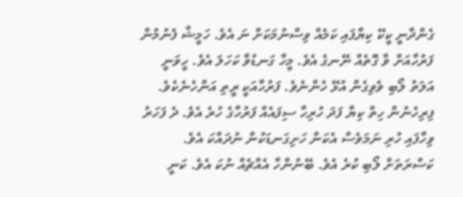ގެންދާނީ ކީކޭ ކިޔާފައި ކަމެއް ވިސްނުމަކަށް ނަ އެވެ. ހަމީޝް ފެނުމުން ފަރުހާއަށް ވާ ގޮތެއް ނޭނގެ އެވެ. މީހާ ގަނޑުވާ ކަހަލަ އެވެ. ހީވަނީ އަލަތު ލޯބި ވެވިގެން އުޅޭ ހެންނެވެ. ފަރުހާއަކީ ރީތި އަންހެނެކެވެ. ފިރިހެނުން ހިތް ކިޔާ ފަދަ ހުރިހާ ސިފައެއް ފަރުހާގެ ހުރެ އެވެ. ދެ ފަހަރު ވިހާފައި ހުރި ނަމަވެސް އެކަން ހަށިގަނޑަކުން ނުދައްކަ އެވެ. ކަސްރަތަށް ލޯބި ކުރެ އެވެ. ބޭނުންހާ އެއްޗެއް ނުކަ އެވެ. ކަނީ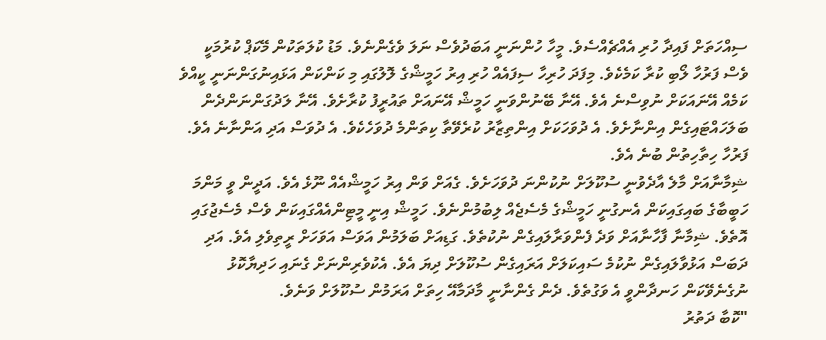ސިއްހަތަށް ފައިދާ ހުރި އެއްޗެއްސެވެ. މީހާ ހުންނަނީ އަބަދުވެސް ނަލަ ވެގެންނެވެ. މަޑު ކުލަތަކުން މޭކަޕް ކުރުމަކީ ވެސް ފަރުހާ ލޯބި ކުރާ ކަމެކެވެ. މިފަދަ ހުރިހާ ސިފައެއް ހުރި އިރު ހަމީޝްގެ ލޮލުގައި މި ކަންކަން އަޅައިނުގަންނަނީ ކީއްވެ ކަމެއް އޭނައަކަށް ނުވިސްނެ އެވެ. އޭނާ ބޭނުންވަނީ ހަމީޝް އޭނައަށް ތައުރީފު ކުރާށެވެ. އޭނާ ލަދުގަންނަންދެން ބަލަހައްޓައިގެން އިންނާށެވެ. އެ ދުވަހަކަށް އިންތިޒާރު ކުރެވޭތާ ކިތަންމެ ދުވަހެކެވެ. އެ ދުވަސް އަދި އަންނާނެ އެވެ. ފަރުހާ ހިތާހިތުން ބުނެ އެވެ.
ޝިމާނާއަށް މާލެ އާދެވުނީ ސުކޫލަށް ނުކުންނަ ދުވަހަށެވެ. ގެއަށް ވަން އިރު ހަމީޝްއެއް ނޫޅެ އެވެ. އަދީން ވީ މަންމަ ހަބީބާގެ ބައިގައިކަން އެނގުނީ ހަމީޝްގެ މެސެޖެއް ލިބުމުންނެވެ. ހަމީޝް އިނީ މީޓިންއެއްގައިކަން ވެސް މެސެޖުގައި އޮތެވެ. ޝިމާނާ ފާހާނާއަށް ވަދެ ފެންވަރާލައިގެން ނުކުތެވެ. ގަޑިއަށް ބަލަމުން އަވަސް އަވަހަށް ރީތިވެލި އެވެ. އަދި ދަބަސް އަޅުވާލައިގެން ނުކުމެ ސައިކަލަށް އަރައިގެން ސުކޫލަށް ދިޔަ އެވެ. އެކުވެރިންނަށް ގެނައި ހަދިޔާކޮޅު ނުގެނެވޭކަން ހަނދާންވީ އެ ވަގުތެވެ. ދެން ގެންނާނީ މާދަމާއޭ ހިތަށް އަރަމުން ސުކޫލަށް ވަނެވެ.
"ކޮބާ ދަތުރު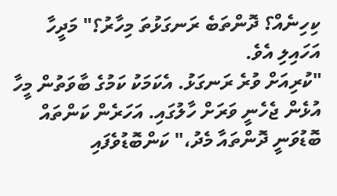ކިހިނެއް؟ ދޮންތަބެ ރަނގަޅުތަ މިހާރު؟" މަދީހާ އަހައިލި އެވެ.
"ކުރިއަށް ވުރެ ރަނގަޅު. އެކަމަކު ކަމުގެ ބާވަތުން މީހާ އުޅެން ޖެހެނީ ވަރަށް ހާލުގައި. އަހަރެން ކަންތައް ބޮޑުވަނީ ދޮންތައާ މެދު،" ކަންބޮޑުވެފައި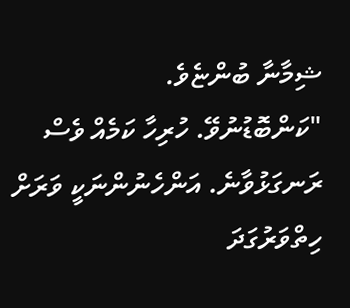ޝިމާނާ ބުންޏެވެ.
"ކަންބޮޑުނުވޭ. ހުރިހާ ކަމެއް ވެސް ރަނގަޅުވާނެ. އަންހެނުންނަކީ ވަރަށް ހިތްވަރުގަދަ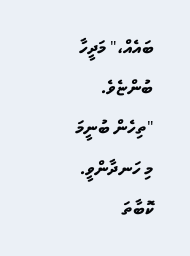ބައެއް،" މަދީހާ ބުންޏެވެ.
"ތިހެން ބުނީމަ މި ހަނދާންވީ. ކޮބާތަ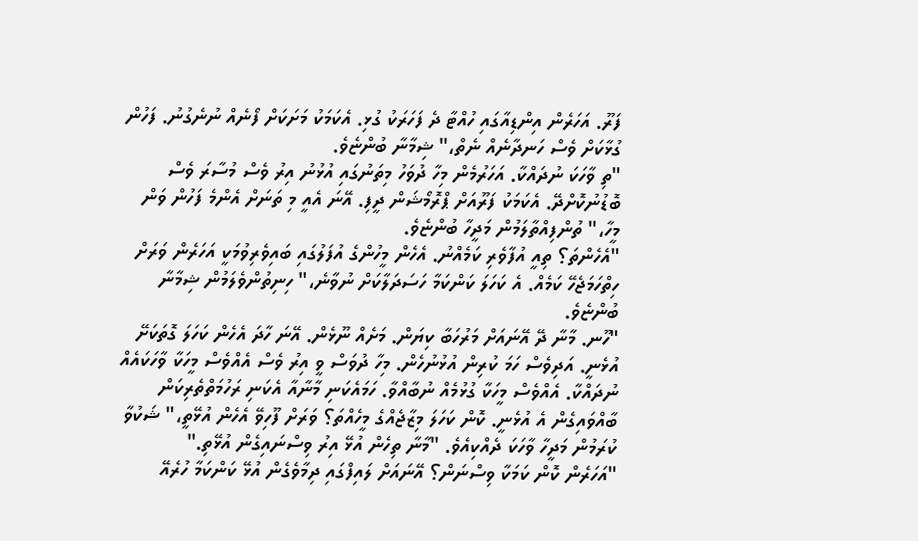ފަރޫ. އަހަރެން އިންޑިއާގައި ހުއްޓާ ދެ ފަހަރަކު ގުޅި. އެކަމަކު މަށަކަށް ފޯނެއް ނުނެގުނު. ފަހުން ގުޅާކަށް ވެސް ހަނދާނެއް ނެތް،" ޝިމާނާ ބުންޏެވެ.
"ތި ވާހަކަ ނުދައްކާ. އަހަރުމެން މިހާ ދުވަހު މިތަނުގައި އުޅުނު އިރު ވެސް މުސާރަ ވެސް ބޮޑުނުކޮށްދޭ. އެކަމަކު ފަރޫއަށް ޕްރޮމޯޝަން ދީފި. އޭނަ އެއީ މި ތަނަށް އެންމެ ފަހުން ވަން މީހާ،" ތުންފިއްތާލަމުން މަދީހާ ބުންޏެވެ.
"އެހެންތަ؟ ތިއީ އުފާވެރި ކަމެއްނު. އެހެން މީހުންގެ އުފަލުގައި ބައިވެރިވުމަކީ އަހަރެން ވަރަށް ހިތްހަމަޖެހޭ ކަމެއް. އެ ކަހަލަ ކަންކަމާ ހަސަދަލާކަށް ނުވާނެ،" ހިނިތުންވެލަމުން ޝިމާނާ ބުންޏެވެ.
"ހޫނ. މާނާ ދޭ އޭނައަށް މަރުހަބާ ކިޔަން. މަށެއް ނޫޅެން. އޭނަ ހާދަ އެހެން ކަހަލަ ގޮތަކަށޭ އުޅެނީ. އަދިވެސް ހަމަ ކުރިން އުޅުނުހެން. މިހާ ދުވަސް ވީ އިރު ވެސް އެއްވެސް މީހަކާ ވާހަކައެއް ނުދައްކާ. އެއްވެސް މީހަކާ ގުޅުމެއް ނުބާއްވާ. ހަމައެކަނި މާނާއާ އެކަނި ރަހުމަތްތެރިކަން ބާއްވައިގެން އެ އުޅެނީ. ކޮން ކަހަލަ މިޒާޖެއްގެ މީހެއްތަ؟ ވަރަށް ފޫހިވޭ އެހެން އުޅޭތީ،" ޝަކުވާ ކުރަމުން މަދީހާ ވާހަކަ ދެއްކިއެވެ. "މާނާ ތިހެން އުޅޭ އިރު ވިސްނައިގެން އުޅޭތި."
"އަހަރެން ކޮން ކަމަކާ ވިސްނަން؟ އޭނައަށް ލައިފްގައި ދިމާވެގެން އުޅޭ ކަންކަމާ ހުރެއޭ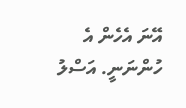އޭނަ އެހެން އެ ހުންނަނީ. އަސްލު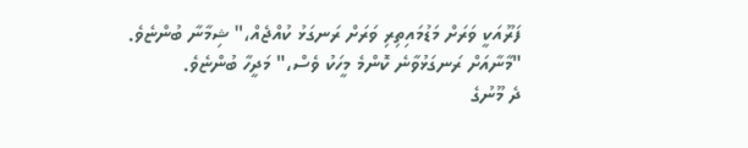ފަރޫއަކީ ވަރަށް މަޑުމައިތިރި ވަރަށް ރަނގަޅު ކުއްޖެއް،" ޝިމާނާ ބުންޏެވެ.
"މާނާއަށް ރަނގަޅުވާނެ ކޮންމެ މީހަކު ވެސް،" މަދީހާ ބުންޏެވެ.
ދެ މޫނުގެ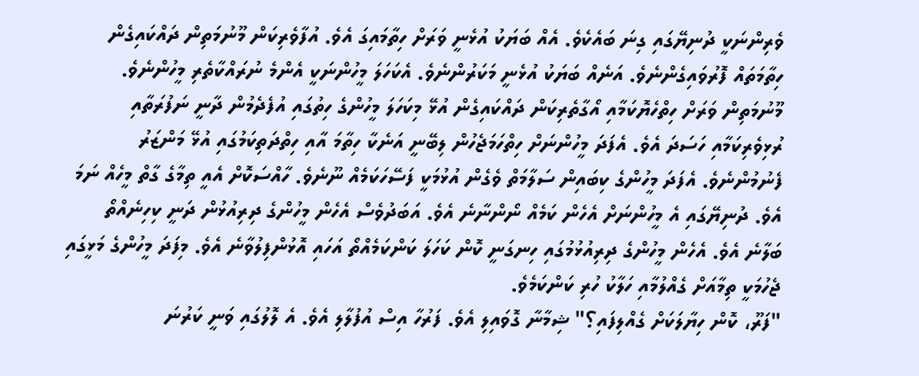ވެރިންނަކީ ދުނިޔޭގައި ގިނަ ބައެކެވެ. އެއް ބަޔަކު އުޅެނީ ވަރަށް ހިތާމައިގަ އެވެ. އުފާވެރިކަން މޫނުމަތިން ދައްކައިގެން ހިތާމަތައް ފޮރުވައިގެންނެވެ. އަނެއް ބަޔަކު އުޅެނީ މަކަރުންނެވެ. އެކަހަލަ މީހުންނަކީ އެންމެ ނުރައްކާތެރި މީހުންނެވެ. މޫނުމަތިން ވަރަށް ހިތްހެޔޮކަމާއި އޯގާތެރިކަން ދައްކައިގެން އުޅޭ މިކަހަލަ މީހުންގެ ހިތުގައި އުފެދެމުން ދާނީ ނަފުރަތާއި ރުޅިވެރިކަމާއި ހަސަދަ އެވެ. އެފަދަ މީހުންނަށް ހިތްހަމަޖެހުން ލިބޭނީ އަނެކާ ހިތާމަ އާއި ހިތްދަތިކަމުގައި އުޅޭ މަންޒަރު ފެނުމުންނެވެ. އެފަދަ މީހުންގެ ކިބައިން ސަލާމަތް ވެގެން އުޅުމަކީ ފަސޭހަކަމެއް ނޫނެވެ. ހާއްސަކޮށް އެއީ ތިމާގެ ގާތް މީހެއް ނަމަ އެވެ. ދުނިޔޭގައި އެ މީހުންނަށް އެހެން ކަމެއް ނޯންނާނެ އެވެ. އަބަދުވެސް އެހެން މީހުންގެ ދިރިއުޅުން ދަނީ ކިހިނެއްތޯ ބަލާނެ އެވެ. އެހެން މީހުންގެ ދިރިއުޅުމުގައި ހިނގަނީ ކޮން ކަހަލަ ކަންކަމެއްތޯ އަހައި އޮޅުންފިލުވާނެ އެވެ. މިފަދަ މީހުންގެ މަޅީގައި ޖެހުމަކީ ތިމާއަށް ގެއްލުމާއި ހަލާކު ހުރި ކަންކަމެވެ.
"ފަރޫ، ކޮން ހިޔާލަކަށް ގެއްލިފައި؟" ޝިމާނާ ގޮވައިލި އެވެ. ފަރުހާ އިސް އުފުލާލި އެވެ. އެ ލޮލުގައި ވަނީ ކަރުނަ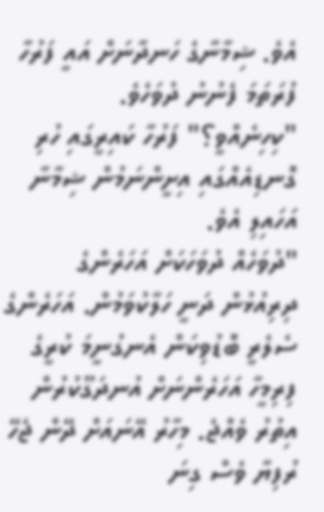އެވެ. ޝިމާނާގެ ހަނދާނަށް އައީ ފަރުހާ ފުރަތަމަ ފެނުނު ދުވަހެވެ.
"ކިހިނެއްވީ؟" ފަރުހާ ކައިރީގައި ހުރި ގޮނޑިއެއްގައި އިށީންނަމުން ޝިމާނާ އަހައިލި އެވެ.
"ދުވަހެއް ދުވަހަކަށް އަހަރެންގެ ދިރިއުޅުން ދަނީ ހަލާކުވަމުން. އަހަރެންގެ ސެލެރީ ބޮޑުވިކަން އެނގުނީމަ ކުރީގެ ފިރިމީހާ އަހަރެންނަށް އުނދަގޫކުރުން އިތުރު ވެއްޖެ. މިހާރު އޭނައަށް ދޭން ޖެހޭ ރުފިޔާ ވެސް ގިނަ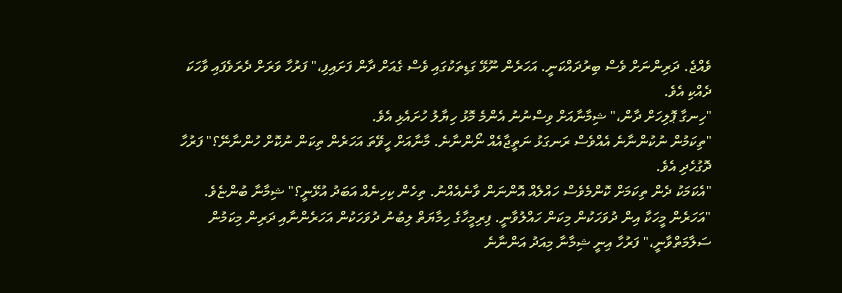ވެއްޖެ. ދަރިންނަށް ވެސް ބިރުދައްކަނީ. އަހަރެން ނޫޅޭ ގަޑިތަކުގައި ވެސް ގެއަށް ދާން ފަށައިފި،" ފަރުހާ ވަރަށް ދެރަވެފައި ވާހަކަ ދެއްކި އެވެ.
"ހިނގާ ޕޮލިހަށް ދާން،" ޝިމާނާއަށް ވިސްނުނު އެންމެ މޮޅު ހިޔާލު ހުށައެޅި އެވެ.
"ތިކަމުން ނުކުންނާނެ އެއްވެސް ރަނގަޅު ނަތީޖާއެއް ނޯންނާނެ. މާނާއަށް ހީވޭތަ އަހަރެން ތިކަން ނުކޮށް ހުންނާނޭ؟" ފަރުހާ ދޮގުހެދި އެވެ.
"އެކަމަކު ދެން ތިކަމަށް ކޮންމެވެސް ހައްލެއް އޮންނަން ވާނެއެއްނު. ތިހެން ކިހިނެއް އަބަދު އުޅޭނީ؟" ޝިމާނާ ބުންޏެވެ.
"އަހަރެން މީހަކާ އިން ދުވަހަކުން މިކަން ހައްލުވާނީ. ފިރިމީހާގެ ހިމާޔަތް ލިބުނު ދުވަހަކުން އަހަރެންނާއި ދަރިން މިކަމުން ސަލާމަތްވާނީ،" ފަރުހާ އިނީ ޝިމާނާ މިއަދު އަންނާނެ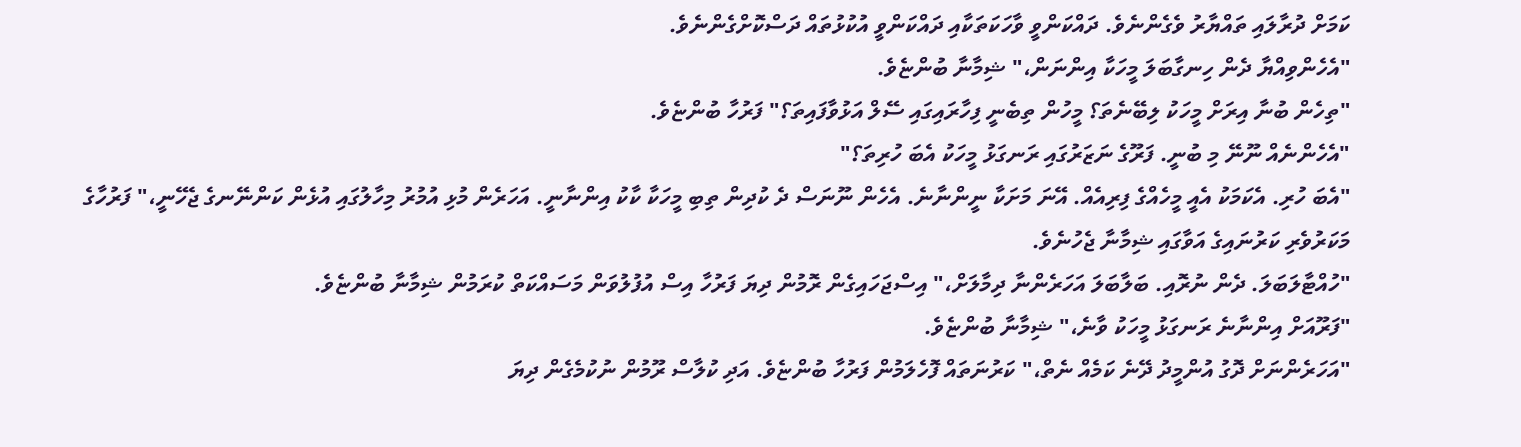ކަމަށް ދުރާލައި ތައްޔާރު ވެގެންނެވެ. ދައްކަންވީ ވާހަކަތަކާއި ދައްކަންވީ އުކުޅުތައް ދަސްކޮށްގެންނެވެ.
"އެހެންވިއްޔާ ދެން ހިނގާބަލަ މީހަކާ އިންނަން،" ޝިމާނާ ބުންޏެވެ.
"ތިހެން ބުނާ އިރަށް މީހަކު ލިބޭނެތަ؟ މީހުން ތިބެނީ ފިހާރައިގައި ސޭލް އަޅުވާފައިތަ؟" ފަރުހާ ބުންޏެވެ.
"އެހެންނެއް ނޫނޭ މި ބުނީ. ފަރޫގެ ނަޒަރުގައި ރަނގަޅު މީހަކު އެބަ ހުރިތަ؟"
"އެބަ ހުރި. އެކަމަކު އެއީ މީހެއްގެ ފިރިއެއް. އޭނަ މަށަކާ ނީންނާނެ. އެހެން ނޫނަސް ދެ ކުދިން ތިބި މީހަކާ ކާކު އިންނާނީ. އަހަރެން މުޅި އުމުރު މިހާލުގައި އުޅެން ކަންނޭނގެ ޖެހޭނީ،" ފަރުހާގެ މަކަރުވެރި ކަރުނައިގެ އަވާގައި ޝިމާނާ ޖެހުނެވެ.
"ހުއްޓާލަބަލަ. ދެން ނުރޮއި. ބަލާބަލަ އަހަރެންނާ ދިމާލަށް،" އިސްޖަހައިގެން ރޮމުން ދިޔަ ފަރުހާ އިސް އުފުލުވަން މަސައްކަތް ކުރަމުން ޝިމާނާ ބުންޏެވެ.
"ފަރޫއަށް އިންނާނެ ރަނގަޅު މީހަކު ވާނެ،" ޝިމާނާ ބުންޏެވެ.
"އަހަރެންނަށް ދޮގު އުންމީދު ދޭނެ ކަމެއް ނެތް،" ކަރުނަތައް ފޮހެލަމުން ފަރުހާ ބުންޏެވެ. އަދި ކުލާސް ރޫމުން ނުކުމެގެން ދިޔަ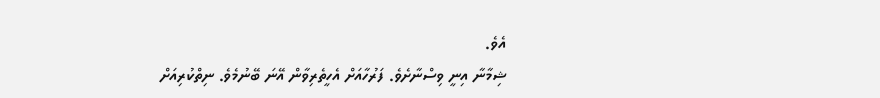އެވެ.
ޝިމާނާ އިނީ ވިސްނާށެވެ. ފަރުހާއަށް އެހީތެރިވާން އޭނަ ބޭނުމެވެ. ނިތްކުރިއަށް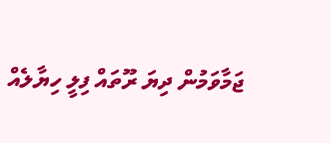ޖަމާވަމުން ދިޔަ ރޫތައް ފިލީ ހިޔާލެއް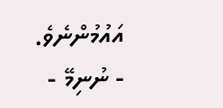އައުމުންނެވެ.
- ނުނިމޭ -